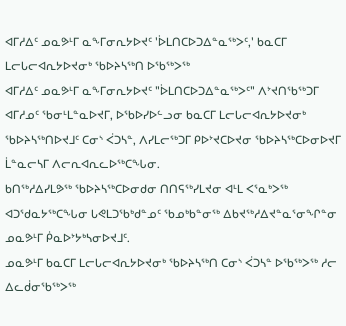ᐊᒥᓱᐃᑦ ᓄᓇᕗᒻᒥ ᓇᖕᒥᓂᕆᔭᐅᔪᑦ 'ᐆᒪᑎᑕᐅᑐᐃᓐᓇᖅᐳᑦ,' ᑲᓇᑕᒥ ᒪᓕᒐᓕᐊᕆᔭᐅᔪᓂᒃ ᖃᐅᔨᓴᖅᑎ ᐅᖃᖅᐳᖅ
ᐊᒥᓱᐃᑦ ᓄᓇᕗᒻᒥ ᓇᖕᒥᓂᕆᔭᐅᔪᑦ "ᐆᒪᑎᑕᐅᑐᐃᓐᓇᖅᐳᑦ" ᐱᔾᔪᑎᖃᖅᑐᒥ ᐊᒥᓱᓄᑦ ᖃᓂᒻᒪᓐᓇᐅᔪᒥ, ᐅᖃᐅᓯᐅᓪᓗᓂ ᑲᓇᑕᒥ ᒪᓕᒐᓕᐊᕆᔭᐅᔪᓂᒃ ᖃᐅᔨᓴᖅᑎᐅᔪᒧᑦ ᑕᓂᔅ ᐹᑐᓴᓐ, ᐱᓯᒪᓕᖅᑐᒥ ᑭᐅᔾᔪᑕᐅᔪᓂ ᖃᐅᔨᓴᖅᑕᐅᓂᐅᔪᒥ ᒫᓐᓇᓕᓴᒥ ᐱᓕᕆᐊᕆᓚᐅᖅᑕᖓᓂ.
ᑲᑎᖅᓱᐃᓯᒪᕗᖅ ᖃᐅᔨᓴᖅᑕᐅᓂᑯᓂ ᑎᑎᕋᖅᓯᒪᔪᓂ ᐊᒻᒪ ᐸᕐᓇᒃᐳᖅ ᐊᑐᖁᓇᔭᖅᑕᖓᓂ ᒐᕙᒪᑐᖃᒃᑯᓐᓄᑦ ᖃᓄᒃᑲᓐᓂᖅ ᐃᑲᔪᖅᓱᐃᔪᓐᓇᕐᓂᖏᓐᓂ ᓄᓇᕗᒻᒥ ᑮᓇᐅᔾᔭᒃᓴᓂᐅᔪᒧᑦ.
ᓄᓇᕗᒻᒥ ᑲᓇᑕᒥ ᒪᓕᒐᓕᐊᕆᔭᐅᔪᓂᒃ ᖃᐅᔨᓴᖅᑎ ᑕᓂᔅ ᐹᑐᓴᓐ ᐅᖃᖅᐳᖅ ᓱᓕ ᐃᓚᑰᓂᖃᖅᐳᖅ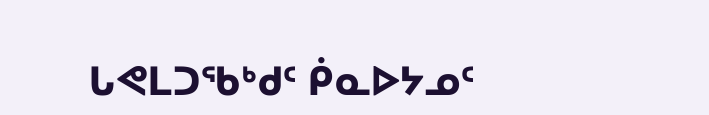ᒐᕙᒪᑐᖃᒃᑯᑦ ᑮᓇᐅᔭᓄᑦ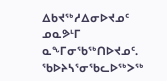ᐃᑲᔪᖅᓱᐃᓂᐅᔪᓄᑦ ᓄᓇᕗᒻᒥ ᓇᖕᒥᓂᖃᖅᑎᐅᔪᓄᑦ. ᖃᐅᔨᓴᕐᓂᖃᓚᐅᖅᐳᖅ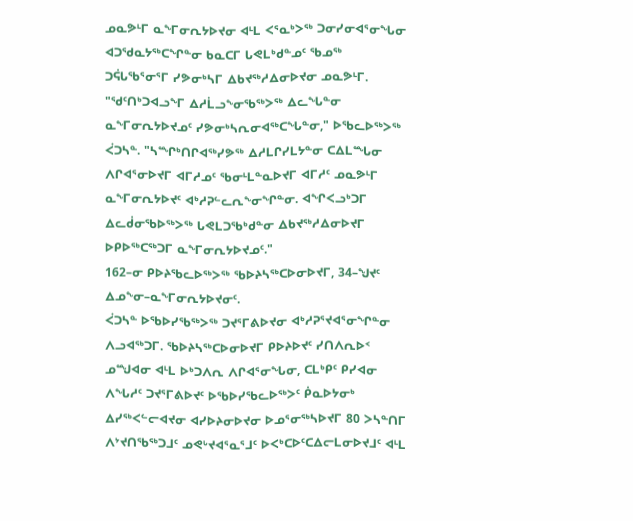ᓄᓇᕗᒻᒥ ᓇᖕᒥᓂᕆᔭᐅᔪᓂ ᐊᒻᒪ ᐸᕐᓇᒃᐳᖅ ᑐᓂᓯᓂᐊᕐᓂᖓᓂ ᐊᑐᖁᓇᔭᖅᑕᖏᓐᓂ ᑲᓇᑕᒥ ᒐᕙᒪᒃᑯᓐᓄᑦ ᖃᓄᖅ ᑐᕌᒐᖃᕐᓂᕐᒥ ᓯᕗᓂᒃᓴᒥ ᐃᑲᔪᖅᓱᐃᓂᐅᔪᓂ ᓄᓇᕗᒻᒥ.
"ᖁᑦᑎᒃᑐᐊᓗᖕᒥ ᐃᓱᒫᓗᖕᓂᖃᖅᐳᖅ ᐃᓚᖓᓐᓂ ᓇᖕᒥᓂᕆᔭᐅᔪᓄᑦ ᓯᕗᓂᒃᓴᕆᓂᐊᖅᑕᖓᓐᓂ," ᐅᖃᓚᐅᖅᐳᖅ ᐹᑐᓴᓐ. "ᓴᙱᒃᑎᒋᐊᖅᓯᕗᖅ ᐃᓱᒪᒋᓯᒪᔭᓐᓂ ᑕᐃᒪᙵᓂ ᐱᒋᐊᕐᓂᐅᔪᒥ ᐊᒥᓱᓄᑦ ᖃᓂᒻᒪᓐᓇᐅᔪᒥ ᐊᒥᓱᑦ ᓄᓇᕗᒻᒥ ᓇᖕᒥᓂᕆᔭᐅᔪᑦ ᐊᒃᓱᕈᓪᓚᕆᖕᓂᖏᓐᓂ. ᐊᖏᐸᓗᒃᑐᒥ ᐃᓚᑰᓂᖃᐅᖅᐳᖅ ᒐᕙᒪᑐᖃᒃᑯᓐᓂ ᐃᑲᔪᖅᓱᐃᓂᐅᔪᒥ ᐅᑭᐅᖅᑕᖅᑐᒥ ᓇᖕᒥᓂᕆᔭᐅᔪᓄᑦ."
162–ᓂ ᑭᐅᔨᖃᓚᐅᖅᐳᖅ ᖃᐅᔨᓴᖅᑕᐅᓂᐅᔪᒥ, 34–ᖑᔪᑦ ᐃᓄᖕᓂ–ᓇᖕᒥᓂᕆᔭᐅᔪᓂᑦ.
ᐹᑐᓴᓐ ᐅᖃᐅᓯᖃᖅᐳᖅ ᑐᔪᕐᒥᕕᐅᔪᓂ ᐊᒃᓱᕈᕐᔪᐊᕐᓂᖏᓐᓂ ᐱᓗᐊᖅᑐᒥ. ᖃᐅᔨᓴᖅᑕᐅᓂᐅᔪᒥ ᑭᐅᔨᐅᔪᑦ ᓯᑎᐱᕆᐅᑉ ᓄᙳᐊᓂ ᐊᒻᒪ ᐅᒃᑐᐱᕆ ᐱᒋᐊᕐᓂᖓᓂ, ᑕᒪᒃᑭᑦ ᑭᓯᐊᓂ ᐱᖓᓱᑦ ᑐᔪᕐᒥᕕᐅᔪᑦ ᐅᖃᐅᓯᖃᓚᐅᖅᐳᑦ ᑮᓇᐅᔭᓂᒃ ᐃᓯᖅᐸᓪᓕᐊᔪᓂ ᐊᓯᐅᔨᓂᐅᔪᓂ ᐅᓄᕐᓂᖅᓴᐅᔪᒥ 80 ᐳᓴᓐᑎᒥ ᐱᔾᔪᑎᖃᖅᑐᒧᑦ ᓄᕙᒡᔪᐊᕐᓇᕐᒧᑦ ᐅᐸᒃᑕᐅᑦᑕᐃᓕᒪᓂᐅᔪᒧᑦ ᐊᒻᒪ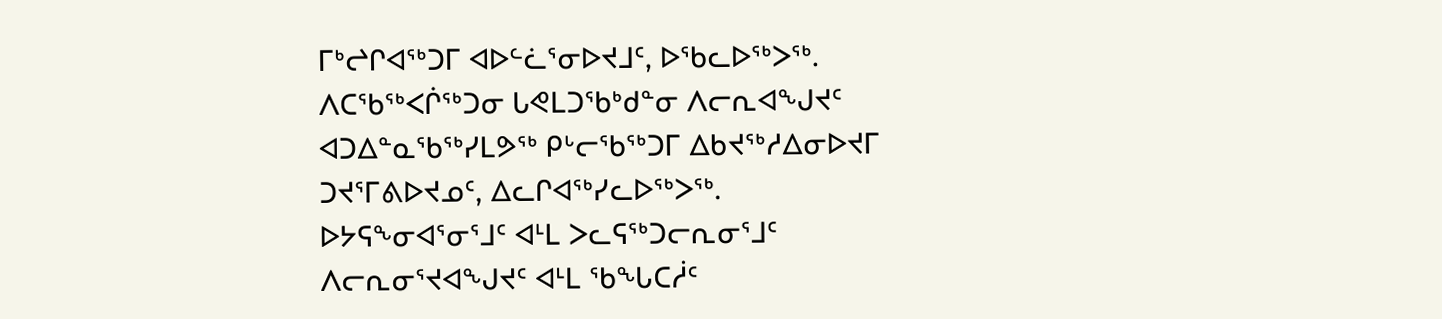ᒥᒃᖠᒋᐊᖅᑐᒥ ᐊᐅᓪᓛᕐᓂᐅᔪᒧᑦ, ᐅᖃᓚᐅᖅᐳᖅ. ᐱᑕᖃᖅᐸᒌᖅᑐᓂ ᒐᕙᒪᑐᖃᒃᑯᓐᓂ ᐱᓕᕆᐊᖑᔪᑦ ᐊᑐᐃᓐᓇᖃᖅᓯᒪᕗᖅ ᑭᒡᓕᖃᖅᑐᒥ ᐃᑲᔪᖅᓱᐃᓂᐅᔪᒥ ᑐᔪᕐᒥᕕᐅᔪᓄᑦ, ᐃᓚᒋᐊᖅᓯᓚᐅᖅᐳᖅ.
ᐅᔭᕋᖕᓂᐊᕐᓂᕐᒧᑦ ᐊᒻᒪ ᐳᓚᕋᖅᑐᓕᕆᓂᕐᒧᑦ ᐱᓕᕆᓂᕐᔪᐊᖑᔪᑦ ᐊᒻᒪ ᖃᖓᑕᓲᑦ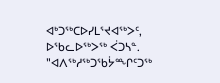ᐊᒃᑐᖅᑕᐅᓯᒪᕐᔪᐊᖅᐳᑦ, ᐅᖃᓚᐅᖅᐳᖅ ᐹᑐᓴᓐ.
"ᐊᐱᖅᓱᖅᑐᖃᔮᙱᑦᑐᖅ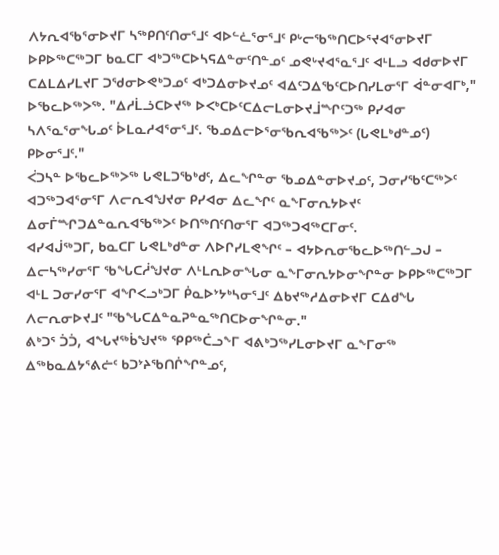ᐱᔭᕆᐊᖃᕐᓂᐅᔪᒥ ᓴᖅᑭᑎᑦᑎᓂᕐᒧᑦ ᐊᐅᓪᓛᕐᓂᕐᒧᑦ ᑭᒡᓕᖃᖅᑎᑕᐅᕐᔪᐊᕐᓂᐅᔪᒥ ᐅᑭᐅᖅᑕᖅᑐᒥ ᑲᓇᑕᒥ ᐊᒃᑐᖅᑕᐅᓴᕋᐃᓐᓂᑦᑎᓐᓄᑦ ᓄᕙᒡᔪᐊᕐᓇᕐᒧᑦ ᐊᒻᒪᓗ ᐊᑯᓂᐅᔪᒥ ᑕᐃᒪᐃᓯᒪᔪᒥ ᑐᖁᓂᐅᕙᒃᑐᓄᑦ ᐊᒃᑐᐃᓂᐅᔪᓄᑦ ᐊᐃᑦᑐᐃᖃᑦᑕᐅᑎᓯᒪᓂᕐᒥ ᐋᓐᓂᐊᒥᒃ," ᐅᖃᓚᐅᖅᐳᖅ. "ᐃᓱᒫᓘᑕᐅᔪᖅ ᐅᐸᒃᑕᐅᑦᑕᐃᓕᒪᓂᐅᔪᒨᙱᑦᑐᖅ ᑭᓯᐊᓂ ᓴᐱᕐᓇᕐᓂᖓᓄᑦ ᐆᒪᓇᓱᐊᕐᓂᕐᒧᑦ. ᖃᓄᐃᓕᐅᕐᓂᖃᕆᐊᖃᖅᐳᑦ (ᒐᕙᒪᒃᑯᓐᓄᑦ) ᑭᐅᓂᕐᒧᑦ."
ᐹᑐᓴᓐ ᐅᖃᓚᐅᖅᐳᖅ ᒐᕙᒪᑐᖃᒃᑯᑦ, ᐃᓚᖏᓐᓂ ᖃᓄᐃᓐᓂᐅᔪᓄᑦ, ᑐᓂᓯᖃᑦᑕᖅᐳᑦ ᐊᑐᖅᑐᐊᕐᓂᕐᒥ ᐱᓕᕆᐊᖑᔪᓂ ᑭᓯᐊᓂ ᐃᓚᖏᑦ ᓇᖕᒥᓂᕆᔭᐅᔪᑦ ᐃᓂᒦᙱᑐᐃᓐᓇᕆᐊᖃᖅᐳᑦ ᐅᑎᖅᑎᑦᑎᓂᕐᒥ ᐊᑐᖅᑐᐊᖅᑕᒥᓂᑦ.
ᐊᓯᐊᒎᖅᑐᒥ, ᑲᓇᑕᒥ ᒐᕙᒪᒃᑯᓐᓂ ᐱᐅᒋᓯᒪᕙᖏᑦ – ᐊᔭᐅᕆᓂᖃᓚᐅᖅᑎᓪᓗᒍ – ᐃᓕᓴᖅᓯᓂᕐᒥ ᖃᖓᑕᓲᖑᔪᓂ ᐱᒻᒪᕆᐅᓂᖓᓂ ᓇᖕᒥᓂᕆᔭᐅᓂᖏᓐᓂ ᐅᑭᐅᖅᑕᖅᑐᒥ ᐊᒻᒪ ᑐᓂᓯᓂᕐᒥ ᐊᖏᐸᓗᒃᑐᒥ ᑮᓇᐅᔾᔭᒃᓴᓂᕐᒧᑦ ᐃᑲᔪᖅᓱᐃᓂᐅᔪᒥ ᑕᐃᑯᖓ ᐱᓕᕆᓂᐅᔪᒧᑦ "ᖃᖓᑕᐃᓐᓇᕈᓐᓇᖅᑎᑕᐅᓂᖏᓐᓂ."
ᕕᒃᑐᕐ ᑑᑑ, ᐊᖓᔪᖅᑳᖑᔪᖅ ᕿᑭᖅᑖᓗᖕᒥ ᐊᕕᒃᑐᖅᓯᒪᓂᐅᔪᒥ ᓇᖕᒥᓂᖅ ᐃᖅᑲᓇᐃᔭᕐᕕᓖᑦ ᑲᑐᔾᔨᖃᑎᒌᖏᓐᓄᑦ,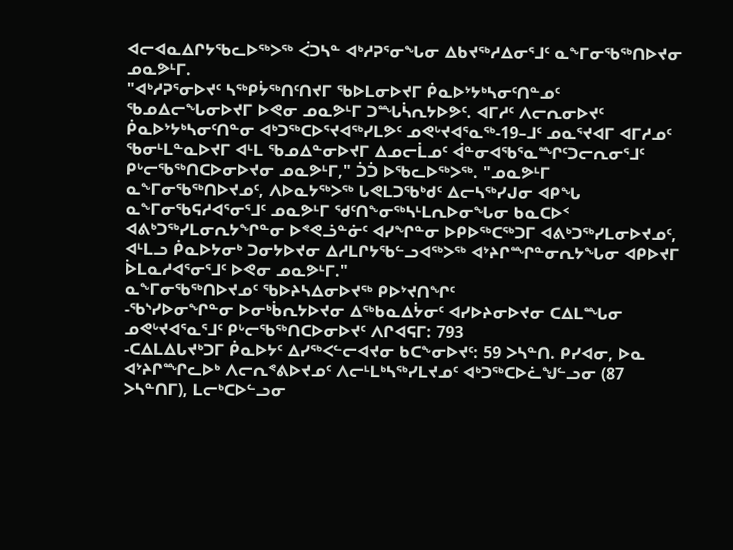ᐊᓕᐊᓇᐃᒋᔭᖃᓚᐅᖅᐳᖅ ᐹᑐᓴᓐ ᐊᒃᓱᕈᕐᓂᖓᓂ ᐃᑲᔪᖅᓱᐃᓂᕐᒧᑦ ᓇᖕᒥᓂᖃᖅᑎᐅᔪᓂ ᓄᓇᕗᒻᒥ.
"ᐊᒃᓱᕈᕐᓂᐅᔪᑦ ᓴᖅᑭᔮᖅᑎᑦᑎᔪᒥ ᖃᐅᒪᓂᐅᔪᒥ ᑮᓇᐅᔾᔭᒃᓴᓂᑦᑎᓐᓄᑦ ᖃᓄᐃᓕᖓᓂᐅᔪᒥ ᐅᕙᓂ ᓄᓇᕗᒻᒥ ᑐᙵᓵᕆᔭᐅᕗᑦ. ᐊᒥᓱᑦ ᐱᓕᕆᓂᐅᔪᑦ ᑮᓇᐅᔾᔭᒃᓴᓂᑦᑎᓐᓂ ᐊᒃᑐᖅᑕᐅᕐᔪᐊᖅᓯᒪᕗᑦ ᓄᕙᒡᔪᐊᕐᓇᖅ-19–ᒧᑦ ᓄᓇᕐᔪᐊᒥ ᐊᒥᓱᓄᑦ ᖃᓂᒻᒪᓐᓇᐅᔪᒥ ᐊᒻᒪ ᖃᓄᐃᓐᓂᐅᔪᒥ ᐃᓄᓕᒫᓄᑦ ᐋᓐᓂᐊᖃᕐᓇᙱᑦᑐᓕᕆᓂᕐᒧᑦ ᑭᒡᓕᖃᖅᑎᑕᐅᓂᐅᔪᓂ ᓄᓇᕗᒻᒥ," ᑑᑑ ᐅᖃᓚᐅᖅᐳᖅ. "ᓄᓇᕗᒻᒥ ᓇᖕᒥᓂᖃᖅᑎᐅᔪᓄᑦ, ᐱᐅᓇᔭᖅᐳᖅ ᒐᕙᒪᑐᖃᒃᑯᑦ ᐃᓕᓴᖅᓯᒍᓂ ᐊᑭᖓ ᓇᖕᒥᓂᖃᕋᓱᐊᕐᓂᕐᒧᑦ ᓄᓇᕗᒻᒥ ᖁᑦᑎᖕᓂᖅᓴᒻᒪᕆᐅᓂᖓᓂ ᑲᓇᑕᐅᑉ ᐊᕕᒃᑐᖅᓯᒪᓂᕆᔭᖏᓐᓂ ᐅᕝᕙᓘᓐᓃᑦ ᐊᓯᖏᓐᓂ ᐅᑭᐅᖅᑕᖅᑐᒥ ᐊᕕᒃᑐᖅᓯᒪᓂᐅᔪᓄᑦ, ᐊᒻᒪᓗ ᑮᓇᐅᔭᓂᒃ ᑐᓂᔭᐅᔪᓂ ᐃᓱᒪᒋᔭᖃᓪᓗᐊᖅᐳᖅ ᐊᔾᔨᒋᙱᓐᓂᕆᔭᖓᓂ ᐊᑭᐅᔪᒥ ᐆᒪᓇᓱᐊᕐᓂᕐᒧᑦ ᐅᕙᓂ ᓄᓇᕗᒻᒥ."
ᓇᖕᒥᓂᖃᖅᑎᐅᔪᓄᑦ ᖃᐅᔨᓴᐃᓂᐅᔪᖅ ᑭᐅᔾᔪᑎᖏᑦ
-ᖃᔅᓯᐅᓂᖏᓐᓂ ᐅᓂᒃᑳᕆᔭᐅᔪᓂ ᐃᖅᑲᓇᐃᔮᓂᑦ ᐊᓯᐅᔨᓂᐅᔪᓂ ᑕᐃᒪᙵᓂ ᓄᕙᒡᔪᐊᕐᓇᕐᒧᑦ ᑭᒡᓕᖃᖅᑎᑕᐅᓂᐅᔪᑦ ᐱᒋᐊᕋᒥ: 793
-ᑕᐃᒪᐃᒐᔪᒃᑐᒥ ᑮᓇᐅᔭᑦ ᐃᓯᖅᐸᓪᓕᐊᔪᓂ ᑲᑕᖕᓂᐅᔪᑦ: 59 ᐳᓴᓐᑎ. ᑭᓯᐊᓂ, ᐅᓇ ᐊᔾᔨᒋᙱᓚᐅᒃ ᐱᓕᕆᕝᕕᐅᔪᓄᑦ ᐱᓕᒻᒪᒃᓴᖅᓯᒪᔪᓄᑦ ᐊᒃᑐᖅᑕᐅᓛᖑᓪᓗᓂ (87 ᐳᓴᓐᑎᒥ), ᒪᓕᒃᑕᐅᓪᓗᓂ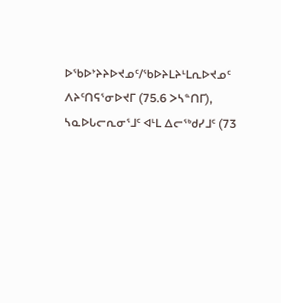ᐅᖃᐅᔾᔨᔨᐅᔪᓄᑦ/ᖃᐅᔨᒪᔨᒻᒪᕆᐅᔪᓄᑦ ᐱᔨᑦᑎᕋᕐᓂᐅᔪᒥ (75.6 ᐳᓴᓐᑎᒥ), ᓴᓇᐅᒐᓕᕆᓂᕐᒧᑦ ᐊᒻᒪ ᐃᓕᖅᑯᓯᒧᑦ (73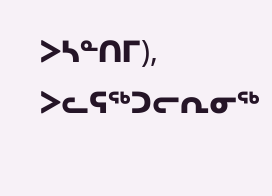ᐳᓴᓐᑎᒥ), ᐳᓚᕋᖅᑐᓕᕆᓂᖅ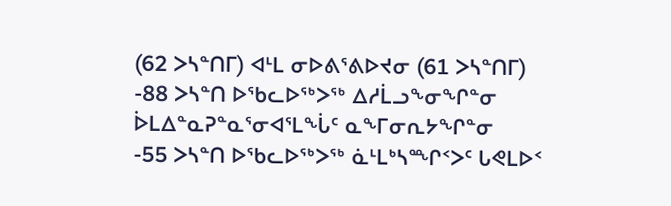(62 ᐳᓴᓐᑎᒥ) ᐊᒻᒪ ᓂᐅᕕᕐᕕᐅᔪᓂ (61 ᐳᓴᓐᑎᒥ)
-88 ᐳᓴᓐᑎ ᐅᖃᓚᐅᖅᐳᖅ ᐃᓱᒫᓗᖕᓂᖏᓐᓂ ᐆᒪᐃᓐᓇᕈᓐᓇᕐᓂᐊᕐᒪᖔᑦ ᓇᖕᒥᓂᕆᔭᖏᓐᓂ
-55 ᐳᓴᓐᑎ ᐅᖃᓚᐅᖅᐳᖅ ᓈᒻᒪᒃᓴᙱᑉᐳᑦ ᒐᕙᒪᐅᑉ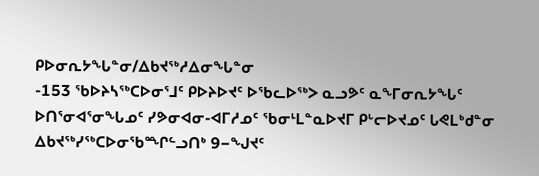ᑭᐅᓂᕆᔭᖓᓐᓂ/ᐃᑲᔪᖅᓱᐃᓂᖓᓐᓂ
-153 ᖃᐅᔨᓴᖅᑕᐅᓂᕐᒧᑦ ᑭᐅᔨᐅᔪᑦ ᐅᖃᓚᐅᖅᐳ ᓇᓗᕗᑦ ᓇᖕᒥᓂᕆᔭᖓᑦ ᐅᑎᕐᓂᐊᕐᓂᖓᓄᑦ ᓯᕗᓂᐊᓂ-ᐊᒥᓱᓄᑦ ᖃᓂᒻᒪᓐᓇᐅᔪᒥ ᑭᒡᓕᐅᔪᓄᑦ ᒐᕙᒪᒃᑯᓐᓂ ᐃᑲᔪᖅᓯᖅᑕᐅᓂᖃᙱᓪᓗᑎᒃ 9−ᖑᔪᑦ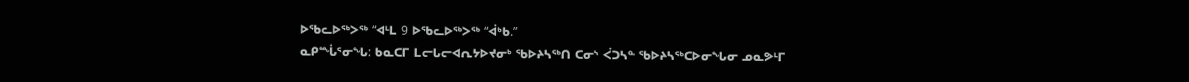ᐅᖃᓚᐅᖅᐳᖅ “ᐊᒻᒪ 9 ᐅᖃᓚᐅᖅᐳᖅ “ᐋᒃᑲ.”
ᓇᑭᙶᕐᓂᖓ: ᑲᓇᑕᒥ ᒪᓕᒐᓕᐊᕆᔭᐅᔪᓂᒃ ᖃᐅᔨᓴᖅᑎ ᑕᓂᔅ ᐹᑐᓴᓐ ᖃᐅᔨᓴᖅᑕᐅᓂᖓᓂ ᓄᓇᕗᒻᒥ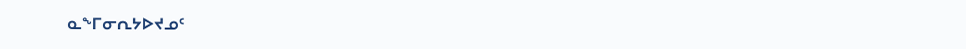ᓇᖕᒥᓂᕆᔭᐅᔪᓄᑦ